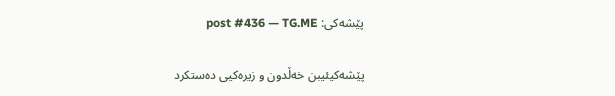پێشەکی: post #436 — TG.ME

پێشەکیئیبن خەڵدون و زیرەکیی دەستکرد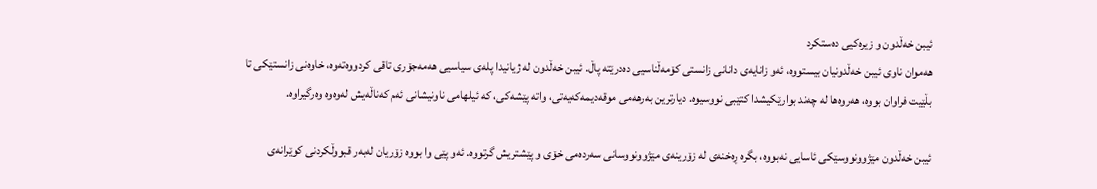ئیبن خەڵدون و زیرەکیی دەستکرد
هەموان ناوی ئیبن خەڵدونیان بیستووە، ئەو زانایەی دانانی زانستی کۆمەڵناسیی دەدرێتە پاڵ. ئیبن خەڵدون لە ژیانیدا پلەی سیاسیی هەمەجۆری تاقی کردووەتەوە، خاوەنی زانستێکی تا بڵێیت فراوان بووە، هەروەها لە چەند بوارێکیشدا کتێبی نووسیوە. دیارترین بەرهەمی موقەدیمەکەیەتی، واتە پێشەکی، کە ئیلهامی ناونیشانی ئەم کەناڵەیش لەوەوە وەرگیراوە.

ئیبن خەڵدون مێژوونووسێکی ئاسایی نەبووە، بگرە ڕەخنەی لە زۆرینەی مێژوونووسانی سەردەمی خۆی و پێشتریش گرتووە. ئەو پێی وا بووە زۆریان لەبەر قبووڵکردنی کوێرانەی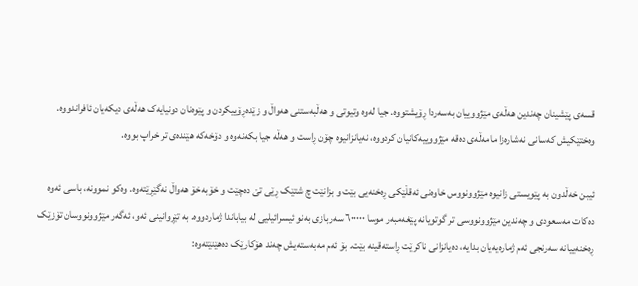قسەی پێشینان چەندین هەڵەی مێژووییان بەسەردا ڕۆیشتووە. جیا لەوە وتیوتی و هەڵبەستنی هەواڵ و زێدەڕۆییکردن و پێوەنان دونیایەک هەڵەی دیکەیان ئافراندووە. وەختێکیش کەسانی نەشارەزا مامەڵەی دەقە مێژووییەکانیان کردووە، نەیانزانیوە چۆن ڕاست و هەڵە جیا بکەنەوە و دۆخەکە هێندەی تر خراپ بووە.

ئیبن خەڵدون بە پێویستی زانیوە مێژوونووس خاوەنی ئەقڵێکی ڕەخنەیی بێت و بزانێت چ شتێک ڕێی تێ دەچێت و خۆبەخۆ هەواڵ نەگێڕێتەوە. وەکو نموونە، باسی ئەوە دەکات مەسعودی و چەندین مێژوونووسی تر گوتویانە پێغەمبەر موسا ٦٠٠٠٠٠ سەربازی بەنو ئیسرائیلیی لە بیاباندا ژماردووە. بە تێڕوانینی ئەو، ئەگەر مێژوونووسان تۆزێک ڕەخنەییانە سەرنجی ئەم ژمارەیەیان بدایە، دەیانزانی ناکرێت ڕاستەقینە بێت. بۆ ئەم مەبەستەیش چەند هۆکارێک دەهێنێتەوە: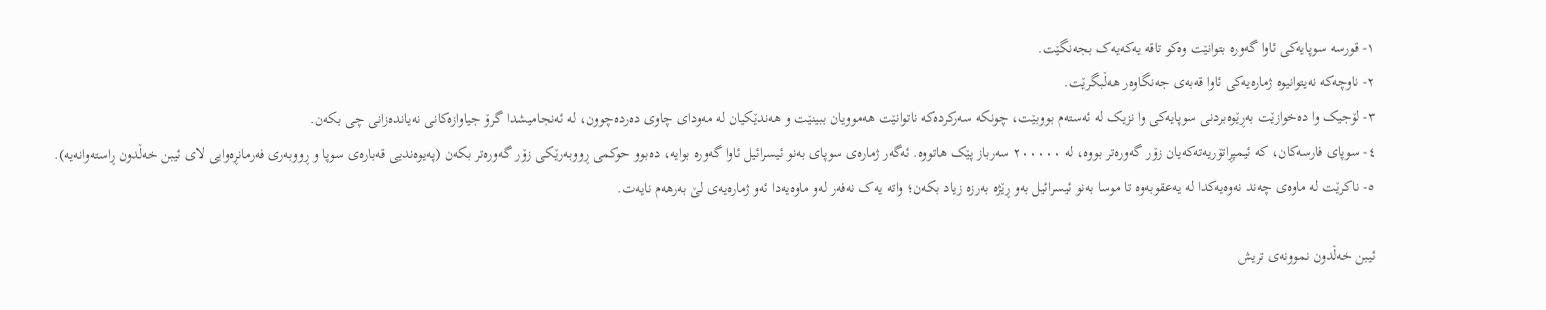١- قورسە سوپایەکی ئاوا گەورە بتوانێت وەکو تاقە یەکەیەک بجەنگێت.
٢- ناوچەکە نەیتوانیوە ژمارەیەکی ئاوا قەبەی جەنگاوەر هەڵبگرێت.
٣- لۆجیک وا دەخوازێت بەڕێوەبردنی سوپایەکی وا نزیک لە ئەستەم بووبێت، چونکە سەرکردەکە ناتوانێت هەموویان ببینێت و هەندێکیان لە مەودای چاوی دەردەچوون، لە ئەنجامیشدا گرۆ جیاوازەکانی نەیاندەزانی چی بکەن.
٤- سوپای فارسەکان، کە ئیمپڕاتۆریەتەکەیان زۆر گەورەتر بووە، لە ٢٠٠٠٠٠ سەرباز پێک هاتووە. ئەگەر ژمارەی سوپای بەنو ئیسرائیل ئاوا گەورە بوایە، دەبوو حوکمی ڕووبەرێکی زۆر گەورەتر بکەن (پەیوەندیی قەبارەی سوپا و ڕووبەری فەرمانڕەوایی لای ئیبن خەڵدون ڕاستەوانەیە).
٥- ناکرێت لە ماوەی چەند نەوەیەکدا لە یەعقوبەوە تا موسا بەنو ئیسرائیل بەو ڕێژە بەرزە زیاد بکەن؛ واتە یەک نەفەر لەو ماوەیەدا ئەو ژمارەیەی لێ بەرهەم نایەت.

ئیبن خەڵدون نموونەی تریش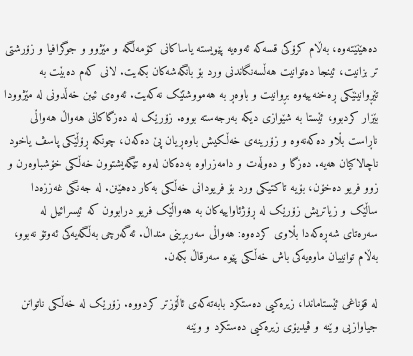دەهێنێتەوە، بەڵام کرۆکی قسەکە ئەوەیە پێویستە یاساکانی کۆمەڵگە و مێژوو و جوگرافیا و زۆرشتی تر بزانیت، ئینجا دەتوانیت هەڵسەنگاندنی ورد بۆ بانگەشەکان بکەیت. لانی کەم دەبێت بە تێڕوانینێکی ڕەخنەییەوە بڕوانیت و باوەڕ بە هەمووشتێک نەکەیت. ئەوەی ئیبن خەڵدونی لە مێژوودا بێزار کردبوو، ئێستا بە شێوازی دیکە بەرجەستە بووە. زۆرێک لە دەزگاکانی هەواڵ هەواڵی ناڕاست بڵاو دەکەنەوە و زۆرینەی خەڵکیش باوەڕیان پێ دەکەن، چونکە ڕۆڵێکی پاسڤ یاخود ناچالاکیان هەیە. دەزگا و دەوڵەت و دامەزراوە بەدەکان لەوە تێگەیشتوون خەڵکی خۆشباوەرن و زوو فریو دەخۆن، بۆیە تاکتیکی ورد بۆ فریودانی خەڵکی بەکار دەهێنن. لە جەنگی غەززەدا ساڵێک و زیاتریش زۆرێک لە ڕۆژئاواییەکان بە هەواڵێک فریو درابوون کە ئیسرائیل لە سەرەتای شەڕەکەدا بڵاوی کردەوە: هەواڵی سەربڕینی منداڵ. ئەگەرچی بەڵگەیەکی ئەوتۆ نەبوو، بەڵام توانییان ماوەیەکی باش خەڵکی پێوە سەرقاڵ بکەن.

لە قۆناغی ئێستاماندا، زیرەکیی دەستکرد بابەتەکەی ئاڵۆزتر کردووە. زۆرێک لە خەڵکی ناتوانن جیاوازیی وێنە و ڤیدیۆی زیرەکیی دەستکرد و وێنە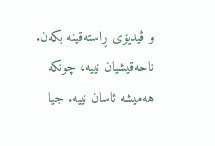و ڤیدیۆی ڕاستەقینە بکەن. ناحەقیشیان نییە، چونکە هەمیشە ئاسان نییە. جیا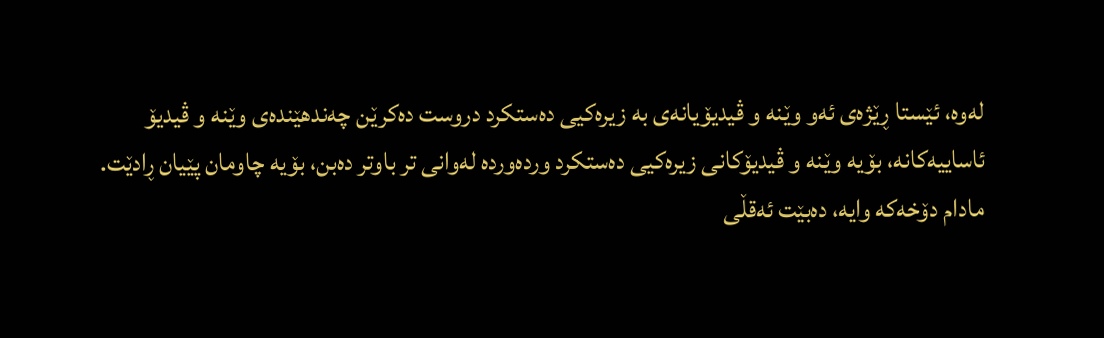لەوە، ئێستا ڕێژەی ئەو وێنە و ڤیدیۆیانەی بە زیرەکیی دەستکرد دروست دەکرێن چەندهێندەی وێنە و ڤیدیۆ ئاساییەکانە، بۆیە وێنە و ڤیدیۆکانی زیرەکیی دەستکرد وردەوردە لەوانی تر باوتر دەبن، بۆیە چاومان پێیان ڕادێت. مادام دۆخەکە وایە، دەبێت ئەقڵی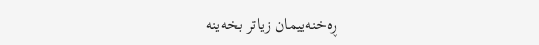ڕەخنەییمان زیاتر بخەینە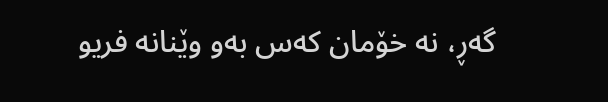گەڕ، نە خۆمان کەس بەو وێنانە فریو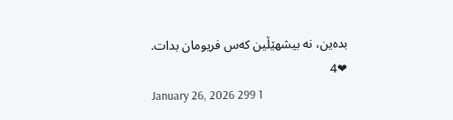بدەین، نە بیشهێڵین کەس فریومان بدات.
❤4
January 26, 2026 299 1